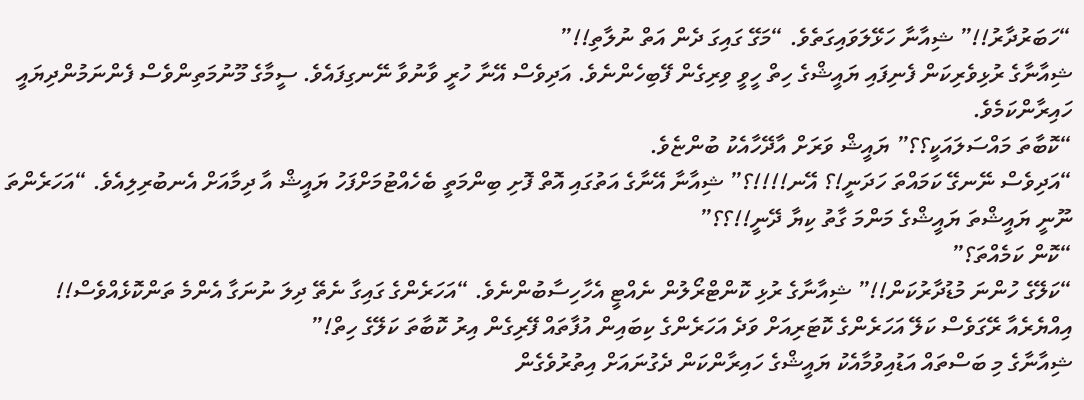“ހަބަރުދާރު!!” ޝިއާނާ ހަޅޭލަވައިގަތެވެ. “މަގޭ ގައިގަ ދެން އަތް ނުލާތި!!”
ޝިއާނާގެ ރުޅިވެރިކަން ފެނިފައި ޔައީޝްގެ ހިތް ހީވީ ވިރިގެން ފޭބިހެންނެވެ. އަދިވެސް އޭނާ ހުރީ ވާނުވާ ނޭނގިފައެވެ. ސީމާގެ މޫނުމަތިންވެސް ފެންނަމުންދިޔައީ ހައިރާންކަމެވެ.
“ކޮބާތަ މައްސަލައަކީ؟؟” ޔައީޝް ވަރަށް އާދޭހާއެކު ބުންޏެވެ.
“އަދިވެސް ނޭނގޭ ކަމައްތަ ހަދަނީ!؟ އޭނ!!!!؟” ޝިއާނާ އޭނާގެ އަތުގައި އޮތް ފޮށި ބިންމަތީ ބެހެއްޓުމަށްފަހު ޔައީޝް އާ ދިމާއަށް އެނބުރިލިއެވެ. “އަހަރެންތަ ނޫނީ ޔައީޝްތަ ޔައީޝްގެ މަންމަ ގާތު ކިޔާ ދޭނީ!!؟؟”
“ކޮން ކަމެއްތަ؟”
“ކަލޭގެ ހުންނަ މުޑުދާރުކަން!!” ޝިއާނާގެ ރުޅި ކޮންޓްރޯލުން ނެއްޓީ އެހާހިސާބުންނެވެ. “އަހަރެންގެ ގައިގާ ނެތޭ ދިލަ ނުނަގާ އެންމެ ތަންކޮޅެއްވެސް!! އިއްޔެރެއާ ރޭގަވެސް ކަލޭ އަހަރެންގެ ކޮޓަރިއަށް ވަދެ އަހަރެންގެ ކިބައިން އުފާތައް ފޭރިގެން އިރު ކޮބާތަ ކަލޭގެ ހިތް!”
ޝިއާނާގެ މި ބަސްތައް އަޑުއިވުމާއެކު ޔައީޝްގެ ހައިރާންކަން ދެގުނައަށް އިތުރުވެގެން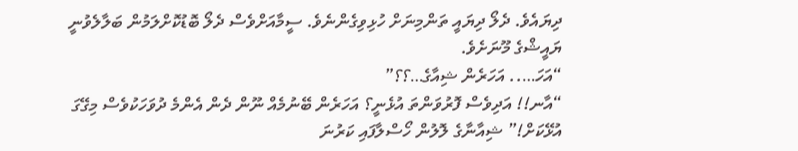ދިޔައެވެ. ދެލޯ ދިޔައީ ތަންމިނަށް ހުޅިވިގެންނެވެ. ސީމާއަށްވެސް ދެލޯ ބޮޑުކޮށްލަމުން ބަލާލެވުނީ ޔައީޝްގެ މޫނަށެވެ.
“އަހަ….. އަހަރެން ޝިއާގެ…؟؟”
“އާނ!! އަދިވެސް ފޮރުވަންތަ އުޅެނީ؟ އަހަރެން ބޭނުމެއް ނޫން ދެން އެންމެ ދުވަހަކުވެސް މިގޭގަ އުޅޭކަށް!” ޝިއާނާގެ ލޮލުން ހޯސްލާފައި ކަރުނަ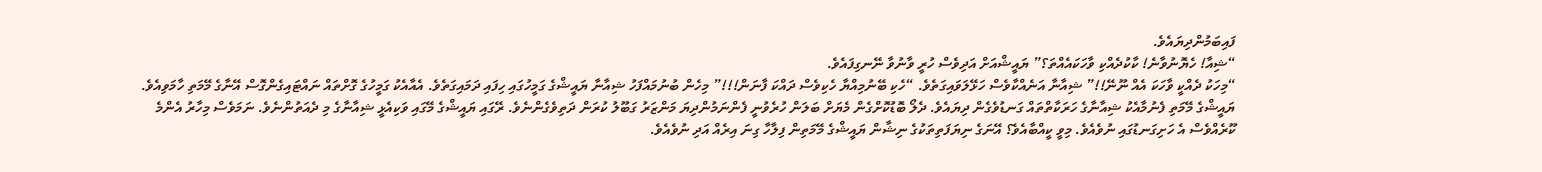ފައިބަމުންދިޔައެވެ.
“ޝިއާ! ހެޔޮނުވާނެ! ކާކުދެއްކި ވާހަކައެއްތަ؟” ޔައީޝްއަށް އަދިވެސް ހުރީ ވާނުވާ ނޭނގިފައެވެ.
“މިހަކު ދެއްކީ ވާހަކަ އެއް ނޫނޭ!!” ޝިއާނާ އަނެއްކާވެސް ހަޅޭލަވައިގަތެވެ. “ހެކި ބޭނުމިއްޔާ ހެކިވެސް ދައްކަ ފާނަން!!!” މިހެން ބުނުމައްފަހު ޝިއާނާ ޔައީޝްގެ ގަމީހުގައި ހިފައި ދަމައިގަތެވެ. އެއާއެކު ގަމީހުގެ ގޮށްތައް ނައްޓައިގެންގޮސް އޭނާގެ މޭމަތި ހާމަވިއެވެ.
ޔައީޝްގެ މޭމަތި ފެނުމާއެކު ޝިއާނާގެ ހަރަކާތްތައް ގަނޑުވެގެން ދިޔައެވެ. ދެލޯ ބޮޑުކޮށްގެން މެޔަށް ބަލަން ހުރެވުނީ ފެންނަމުންދިޔަ މަންޒަރު ގަބޫލު ކުރަން ދަތިވެގެންނެވެ. ރޭގައި ޔައީޝްގެ މޭގައި ވަކިއެޅީ ޝިއާނާގެ މި ދެއަތުންނެވެ. ނަމަވެސް މިހާރު އެންމެ ކޫރެއްވެސް އެ ހަށިގަނޑުގައި ނުވެއެވެ. މިވީ ކީއްބާއެވެ؟ އޭނަގެ ނިޔަފަތިތަކުގެ ނިޝާން ޔައީޝްގެ މޭމަތިން ފިލާހާ ގިނަ އިރެއް އަދި ނުވެއެވެ.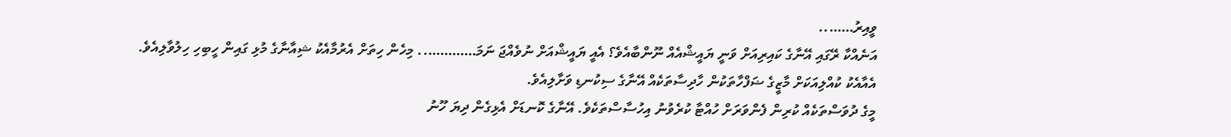ވީއިރު……..
އަނެއްކާ ރޭގައި އޭނާގެ ކައިރިއަށް ވަނީ ޔައީޝްއެއް ނޫންބާއެވެ؟ އެއީ ޔައީޝްއަށް ނުވެއްޖަ ނަމަ………….. މިހެން ހިތަށް އެރުމާއެކު ޝިއާނާގެ މުޅި ގައިން ހީބިހި ހިލުވާލިއެވެ. އެއާއެކު ކުއްލިއަކަށް މާޒީގެ ޟަފްހާތަކުން ހާދިސާތަކެއް އޭނާގެ ސިކުނޑި ވަށާލިއެވެ.
މީގެ ދުވަސްތަކެއް ކުރިން ފެންވަރަށް ހުއްޓާ ކުރެވުނު އިހުސާސްތަކެވެ. އޭނާގެ ކޮނޑަށް އެޅިގެން ދިޔަ ހޫނު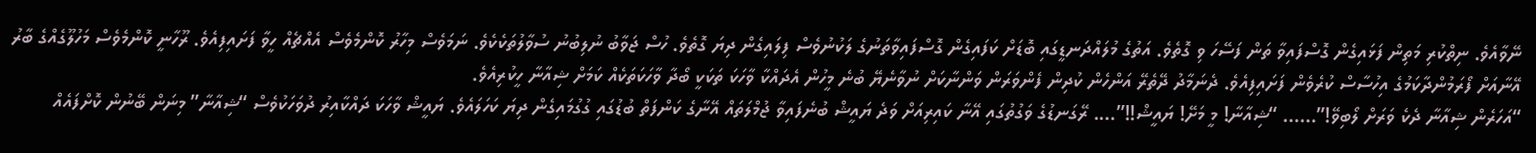ނޭވާއެވެ. ނިތްކުރި މަތިން ފަޅައިގެން ގޮސްފައިވާ ތަން ފަސޭހަ ވި ގޮތެވެ. އަތުގެ މުލައްދަނޑީގައި ބޮޑަށް ކަފައިގެން ގޮސްފައިވާތަނުގެ ލަކުނުވެސް ފިލައިގެން ދިޔަ ގޮތެވެ. ހުސް ޖަވާބު ނުލިބުނު ސުވާލުތަކެކެވެ. ނަމަވެސް މިހާރު ކޮންމެވެސް އެއްޗެއް ހީވާ ފަށައިފިއެވެ. ރޫހާނީ ކޮންމެވެސް މަހުލޫގެއްގެ ބާރު އޭނާއަށް ފޯރަމުންދާކަމުގެ އިހުސާސް ކުރެވެން ފަށައިފިއެވެ. ދެނަމާދު ދޭތެރޭ އަންހެން ކުދިން ފެންވަރަން ވަންނާކަށް ނުވާނެޔޭ ބުނެ މީހުން އެދައްކާ ވާހަކަ ތަކަކީ ބޯދާ ވާހަކަތަކެއް ކަމަށް ޝިއާނާ ހީކުރިއެވެ.
“އަހަރެން ޝިއާނާ ދެކެ ވަރަށް ލޯބިވޭ!”…… “ޝިއާނާ! މީ މަށޭ! ޔައީޝް!!”…. ރޭގަނޑުގެ ވަގުތުގައި އޭނާ ކައިރިއަށް ވަދެ ޔައީޝް ބުނެފައިވާ ޖުމްލަތައް އޭނާގެ ކަންފަތް ބުޑުގައި ގުގުމައިގެން ދިޔަ ކަހަލައެވެ. ޔައީޝް ވާހަކަ ދައްކާއިރު ދުވަހަކުވެސް “ޝިއާނާ” މިނަން ބޭނުން ކޮށްފައެއް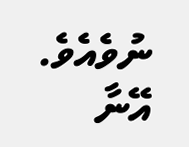ނުވެއެވެ. އޭނާ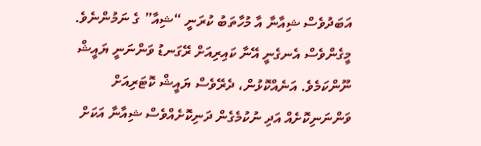އަބަދުވެސް ޝިއާނާ އާ މުހާތަބު ކުރަނީ “ޝިއާ” ގެ ނަމުންނެވެ. މީގެންވެސް އެނގެނީ އޭނާ ކައިރިއަށް ރޭގަނޑު ވަންނަނީ ޔައީޝް ނޫންކަމެވެ. އަނެއްކޮޅުން، ދެރޭވެސް ޔައީޝް ކޮޓަރިއަށް ވަންނަނިކޮށެއް އަދި ނުކުމެގެން ދަނިކޮށެއްވެސް ޝިއާނާ އަކަށް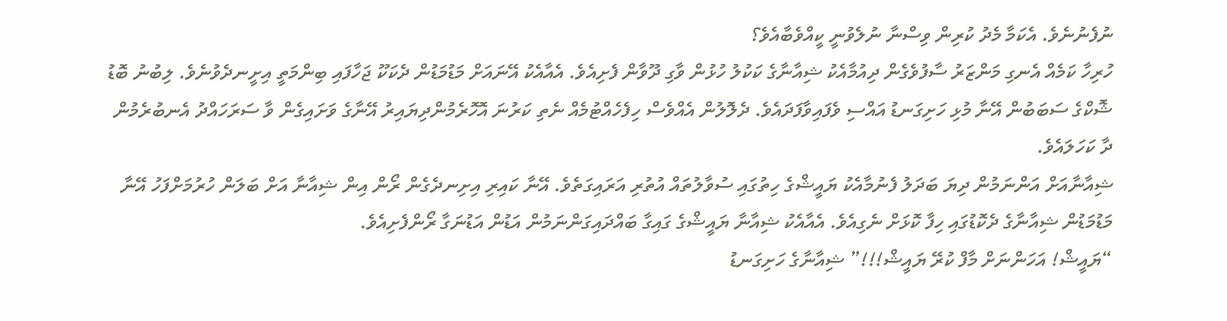ނުފެނުނެވެ. އެކަމާ މެދު ކުރިން ވިސްނާ ނުލެވުނީ ކީއްވެބާއެވެ؟
ހުރިހާ ކަމެއް އެނގި މަންޒަރު ސާފުވެގެން ދިއުމާއެކު ޝިއާނާގެ ކަކުލު ހުޅުން ވާގި ދޫވާން ފެށިއެވެ. އެއާއެކު އޭނައަށް މަޑުމަޑުން ދެކަކޫ ޖަހާފައި ބިންމަތީ އިށީނދެވުނެވެ. ލިބުނު ބޮޑު ޝޮކްގެ ސަބަބުން އޭނާ މުޅި ހަށިގަނޑު އައްސި ވެފައިވާފަދައެވެ. ދެލޮލުން އެއްވެސް ހިފެހެއްޓުމެއް ނެތި ކަރުނަ އޮހޮރެމުންދިޔައިރު އޭނާގެ ވަށައިގެން ވާ ސަރަހައްދު އެނބުރެމުން ދާ ކަހަލައެވެ.
ޝިއާނާއަށް އަންނަމުން ދިޔަ ބަދަލު ފެނުމާއެކު ޔައީޝްގެ ހިތުގައި ސުވާލުތައް އުތުރި އަރައިގަތެވެ. އޭނާ ކައިރި އިށިނދެގެން ރޯން އިން ޝިއާނާ އަށް ބަލަން ހުރުމަށްފަހު އޭނާ މަޑުމަޑުން ޝިއާނާގެ ދެކޮޑުގައި ހިފާ ކޮޅަށް ނެގިއެވެ. އެއާއެކު ޝިއާނާ ޔައީޝްގެ ގައިގާ ބައްދައިގަންނަމުން އަޑުން އަޑުނަގާ ރޯންފެށިއެވެ.
“ޔައީޝް! އަހަންނަށް މާފް ކުރޭ ޔައީޝް!!!” ޝިއާނާގެ ހަށިގަނޑު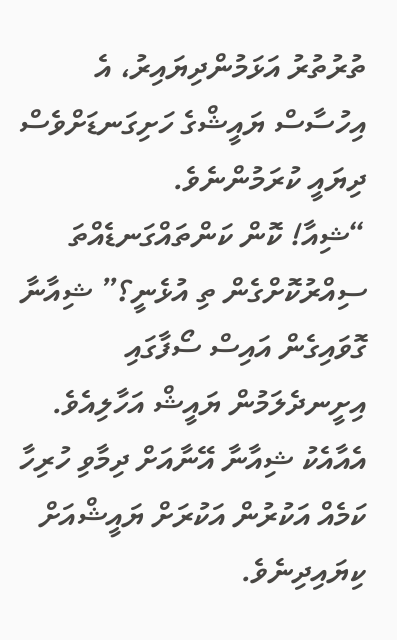ތުރުތުރު އަޅަމުންދިޔައިރު، އެ އިހުސާސް ޔައީޝްގެ ހަށިގަނޑަށްވެސް ދިޔައީ ކުރަމުންނެވެ.
“ޝިއާ! ކޮން ކަންތައްގަނޑެއްތަ ސިއްރުކޮށްގެން ތި އުޅެނީ؟” ޝިއާނާ ގޮވައިގެން އައިސް ސޯފާގައި އިށީނދެލަމުން ޔައީޝް އަހާލިއެވެ. އެއާއެކު ޝިއާނާ އޭނާއަށް ދިމާވި ހުރިހާ ކަމެއް އަކުރުން އަކުރަށް ޔައީޝްއަށް ކިޔައިދިނެވެ.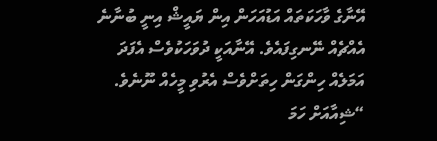އޭނާގެ ވާހަކަތައް އަޑުއަހަން އިން ޔައީޝް އިނީ ބުނާނެ އެއްޗެއް ނޭނގިފައެވެ. އޭނާއަކީ ދުވަހަކުވެސް އެފަދަ އަމަލެއް ހިންގަން ހިތަށްވެސް އެރުވި މީހެއް ނޫނެވެ.
“ޝިއާއަށް ހަމަ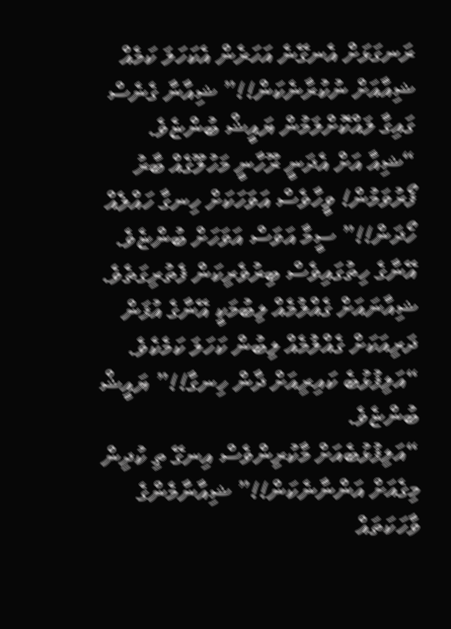ރަނގަޅަށް އެނގޭނެ އަހަރެން އެކަހަލަ ކަމެއް ޝިއާއަށް ނުކުރާނެކަން!!” ޝިއާނާ ގެނެސް ގައިގާ ލައްކޮށްލަމުން ޔައީޝް ބުންޏެވެ.
“ޝިއާ އަށް އެދަނީ ރޫހާނީ މަހުލޫގެއް ބާރު ފޯރުވަމުން! ވީހާވެސް އަވަހަކަށް ހިނގާ ހައްލެއް ހޯދަން!!” ސީމާ އަވަސް އަވަހަށް ބުންޏެވެ. އޭނާގެ ހިތުގައިވެސް ބިރުވެރިކަން ފެތުރިގަތެވެ. ޝިއާނައަށް ގެއްލުމެއް ލިބުމަކީ އޭނާގެ އުފަން ދަރިއަކަށް ގެއްލުމެއް ލިބުން ކަހަލަ ކަމެކެވެ.
“އަލިފުޅުބެ ކައިރިއަށް ދާން ހިނގާ!!” ޔައީޝް ބުންޏެވެ.
“އަލިފުޅުބެއަށް މާކުރިންވެސް އިނގޭ ތި ކުދިން މިގެއަށް އަންނާނެކަން!!” ޝިއާނާމެންގެ ވާހަކަތައް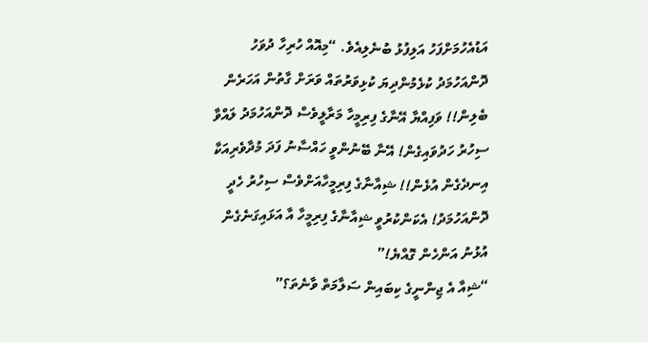އަޑުއެހުމަށްފަހު އަލިފުޅު ބުނެލިއެވެ. “މިއޮއް ހުރިހާ ދުވަހު ދޮންއަހުމަދު ކުޅެމުންދިޔަ ކުޅިވަރުތައް ވަރަށް ގާތުން އަހަރެން ބެލިން!! ވަފިއްޔާ އޭނާގެ ފިރިމީހާ މަރާލީވެސް ދޮންއަހުމަދު ލައްވާ ސިހުރު ހަދުވައިގެން! އޭނާ ބޭނުންވީ ހައްސާނު ފަދަ މުދާވެރިއަކާ އިނދެގެން އުޅެން!! ޝިއާނާގެ ފިރިމީހާއަށްވެސް ސިހުރު ހެދީ ދޮންއަހުމަދު! އެކަންކުރުވީ ޝިއާނާގެ ފިރިމީހާ އާ އަޅައިގަނެގެން އުޅުނު އަންހެން ގޮއްޔެ!”
“ޝިއާ އެ ޖިންނީގެ ކިބައިން ސަލާމަތް ވާނެތަ؟”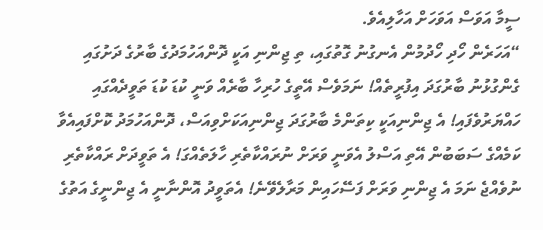ސީމާ އަވަސް އަވަހަށް އަހާލިއެވެ.
“އަހަރެން ހޯދި ހޯދުމުން އެނގުނު ގޮތުގައި، ތި ޖިންނި އަކީ ދޮންއަހުމަދުގެ ބާރުގެ ދަށުގައި ގެންގުޅުނު ބާރުގަދަ އިފުރީތެއް! ނަމަވެސް އޭތީގެ ހުރިހާ ބާރެއް ވަނީ ކުޑަ ކުޑަ ތަވީދެއްގައި ހައްޔަރުވެފައި! އެ ޖިންނިއަކީ ކިތަންމެ ބާރުގަދަ ޖިންނިއަކަށްވިއަސް، ދޮންއަހުމަދު ކޮށްފައިއެވާ ކަމެއްގެ ސަބަބުން އޭތި އަސްލު އެވަނީ ވަރަށް ނުރައްކާތެރި ހާލަތެއްގަ! އެ ތަވީދަށް ރައްކާތެރި ނުވެއްޖެ ނަމަ އެ ޖިންނި ވަރަށް ފަސޭހައިން މަރާލެވޭނެ! އެތަވީދު އޮންނާނީ އެ ޖިންނީގެ އަތުގެ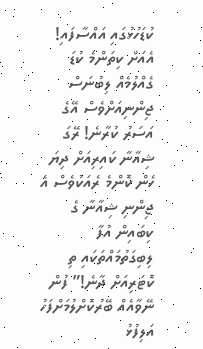ކުޑަހުޅުގައި އައްސާފައި! އެއަށް ކިތަންމެ ކުޑަ ގެއްލުމެއް ލިބުނަސް ޖިންނިއަށްވެސް އޭގެ އަސަރު ކުރާނެ! ރޭގަ ޝިއާނާ ކައިރިއަށް ދިޔަ ހެން ކޮންމެ ރެއަކުވެސް އެ ޖިންނި ޝިއާނާ ގެ ކިބައިން އުފާ ލިބިގަތުމައްތަކައި ތި ކޮޓަރިއަށް ދާނެ!” ފުން ނޭވާއެއް ބޭރުކޮށްލުމަށްފަހު އަލިފުޅު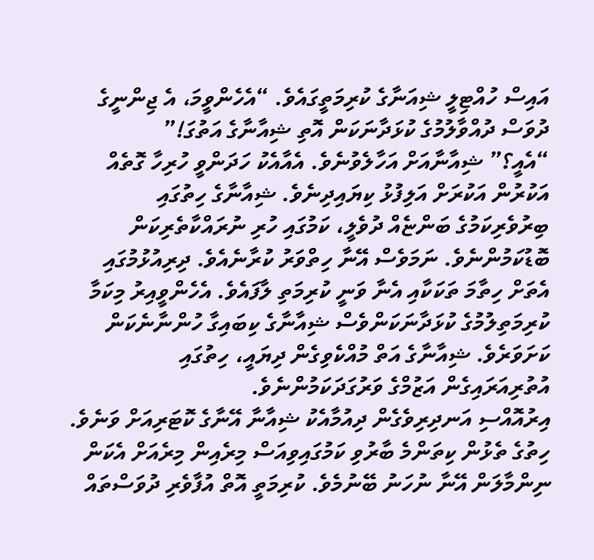އައިސް ހުއްޓިލީ ޝިއަނާގެ ކުރިމަތީގައެވެ. “އެހެންވީމަ، އެ ޖިންނީގެ ދުވަސް ދުއްވާލުމުގެ ކުޅަދާނަކަން އޮތި ޝިއާނާގެ އަތުގަ!”
“އެއީ؟” ޝިއާނާއަށް އަހާލެވުނެވެ. އެއާއެކު ހަދަންވީ ހުރިހާ ގޮތެއް އަކުރުން އަކުރަށް އަލިފުޅު ކިޔައިދިނެވެ. ޝިއާނާގެ ހިތުގައި ބިރުވެރިކަމުގެ ބަންޏެއް ދުވެލީ، ކަމުގައި ހުރި ނުރައްކާތެރިކަން ބޮޑުކަމުންނެވެ. ނަމަވެސް އޭނާ ހިތްވަރު ކުރާނެއެވެ. ދިރިއުޅުމުގައި އެތަށް ހިތާމަ ތަކަކާއި އެނާ ވަނީ ކުރިމަތި ލާފައެވެ. އެހެންވީއިރު މިކަމާ ކުރިމަތިލުމުގެ ކުޅަދާނަކަންވެސް ޝިއާނާގެ ކިބައިގާ ހުންނާނެކަން ކަށަވަރެވެ. ޝިއާނާގެ އަތް މުއްކެވިގެން ދިޔައީ، ހިތުގައި އުތުރިއަރައިގެން އަޒުމްގެ ވަރުގަދަކަމުންނެވެ.
އިރުއޮއްސި އަނދިރިވެގެން ދިއުމާއެކު ޝިއާނާ އޭނާގެ ކޮޓަރިއަށް ވަނެވެ. ހިތުގެ ތެޅުން ކިތަންމެ ބާރުވި ކަމުގައިވިއަސް މިރެއިން މިރެއަށް އެކަން ނިންމާލަން އޭނާ ނުހަނު ބޭނުމެވެ. ކުރިމަތީ އޮތް އުފާވެރި ދުވަސްތައް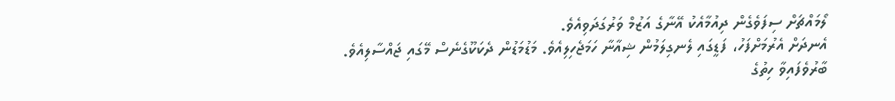ލޯމައްޗަށް ސިފަވެގެން ދިއުމާއެކު އޭނާގެ އަޒުމް ވަރުގަދަވިއެވެ.
އެނދަށް އެރުމަށްފަހު، ފަޑީގައި ލެނގިލަމުން ޝިއާނާ ހަމަޖެހިލިއެވެ. މަޑުމަޑުން ދެކަކޫގެނެސް މޭގައި ޖައްސާލިއެވެ. ބާރުވެފައިވާ ހިތުގެ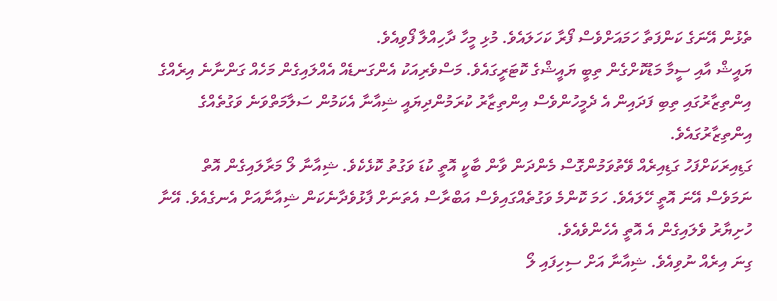ތެޅުން އޭނަގެ ކަންފަތާ ހަމައަށްވެސް ފޯރާ ކަހަލައެވެ. މުޅި މީހާ ދާހިއްލާ ފޯވިއެވެ.
ޔައީޝް އާއި ސީމާ މަޑުކޮށްގެން ތިބީ ޔައީޝްގެ ކޮޓަރީގައެވެ. މަސްވެރިއަކު އެންގަނޑެއް އެއްލައިގެން މަހެއް ގަންނާނެ އިރެއްގެ އިންތިޒާރުގައި ތިބި ފަދައިން އެ ދެމީހުންވެސް އިންތިޒާރު ކުރަމުންދިޔައީ ޝިއާނާ އެކަމުން ސަލާމަތްވަނެ ވަގުތެއްގެ އިންތިޒާރުގައެވެ.
ގަޑިއިރަކަށްފަހު ގަޑިއިރެއް ވޭތުވަމުންގޮސް މެންދަން ވާން ބާކީ އޮތީ ކުޑަ ވަގުތު ކޮޅެކެވެ. ޝިއާނާ ލޯ މަރާލައިގެން އޮތް ނަމަވެސް އޭނަ އޮތީ ހޭލައެވެ. ހަމަ ކޮންމެ ވަގުތެއްގައިވެސް އަބްރާސް އެތަނަށް ފާޅުވެދާނެކަން ޝިއާނާއަށް އެނގެއެވެ. އޭނާ ހުށިޔާރު ވެލައިގެން އެ އޮތީ އެހެންވެއެވެ.
ގިނަ އިރެއް ނުވިއެވެ. ޝިއާނާ އަށް ސިހިފައި ލޯ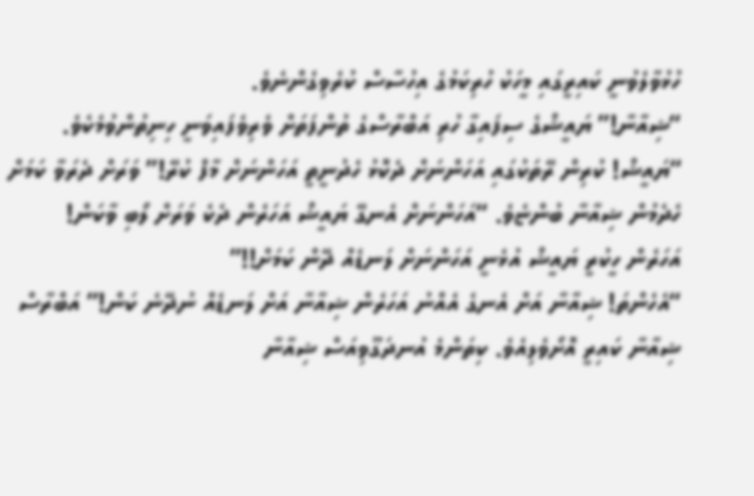ހުޅުވާލެވުނީ ކައިރީގައި މީހަކު ހުރިކަމުގެ އިހުސާސް ކުރެވިގެންނެވެ.
“ޝިއާނާ!” ޔައީޝްގެ ސިފައިގާ ހުރި އަބްރާސްގެ ތުންފަތަށް ވެރިވެފައިވަނީ ހިނިތުންވުމެކެވެ.
“ޔައީޝް! ކުރިން ރޭތަކުގައި އަހަންނަށް ދެކޮޅު ހެދުނީތީ އަހަންނަށް މާފް ކުރޭ!” ވަރަށް ދެރަވާ ކަމަށް ހެދެމުން ޝިއާނާ ބުންޏެވެ. “އަހަންނަށް އެނގޭ ޔައީޝް އަހަރެން ދެކެ ވަރަށް ލޯބި ވާކަން! އަހަރެން ހީކުރީ ޔައީޝް އުޅެނީ އަހަންނަށް ލަނޑެއް ދޭން ކަމަށް!!”
“އެހެންތަ! ޝިއާނާ އަށް އެނގެ އެއްނު އަހަރެން ޝިއާނާ އަށް ލަނޑެއް ނުދޭނެ ކަން!” އަބްރާސް ޝިއާނާ ކައިރީ އޮށޯވެލިއެވެ. ކިތަންމެ އުނދަގޫވިއަސް ޝިއާނާ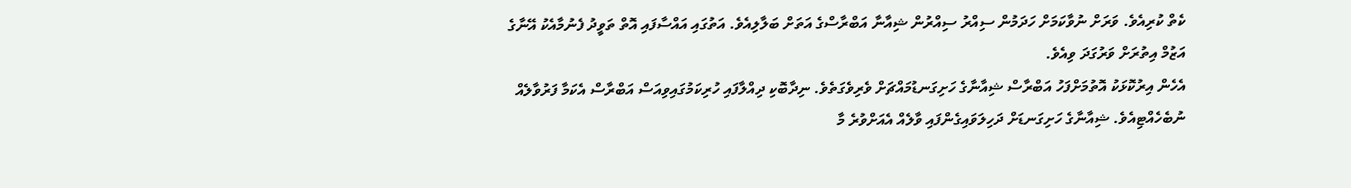ކެތް ކުރިއެވެ. ވަރަށް ނުވާކަމަށް ހަދަމުން ސިއްރު ސިއްރުން ޝިއާނާ އަބްރާސްގެ އަތަށް ބަލާލިއެވެ. އަތުގައި އައްސާފައި އޮތް ތަވީދު ފެނުމާއެކު އޭނާގެ އަޒުމް އިތުރަށް ވަރުގަދަ ވިއެވެ.
އެހެން އިރުކޮޅަކު އޮތުމަށްފަހު އަބްރާސް ޝިއާނާގެ ހަށިގަނޑުމައްޗަށް ވެރިވެގަތެވެ. ނިދާބޮކި ދިއްލާފައި ހުރިކަމުގައިވިއަސް އަބްރާސް އެކަމާ ފަރުވާލެއް ނުބެހެއްޓިއެވެ. ޝިއާނާގެ ހަށިގަނޑަށް ދަހިލަވައިގެންފައި ވާލެއް އެއަށްވުރެ މާ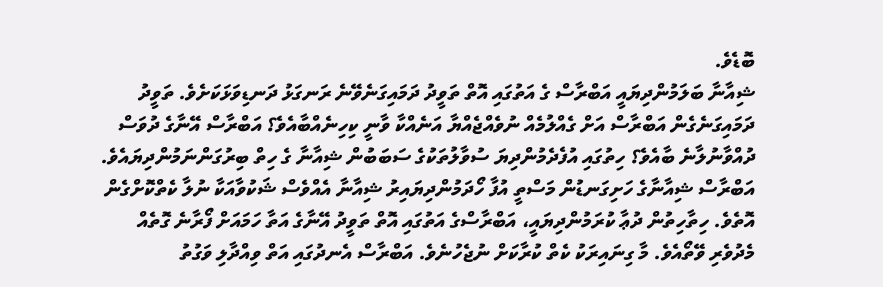ބޮޑެވެ.
ޝިއާނާ ބަލަމުންދިޔައީ އަބްރާސް ގެ އަތުގައި އޮތް ތަވީދު ދަމައިގަނެވޭނެ ރަނގަޅު ދަނޑިވަޅަކަށެވެ. ތަވީދު ދަމައިގަނެގެން އަބްރާސް އަށް ގެއްލުމެއް ނުވެއްޖެއްޔާ އަނެއްކާ ވާނީ ކިހިނެއްބާއެވެ؟ އަބްރާސް އޭނާގެ ދުވަސް ދުއްވާނުލާނެ ބާއެވެ؟ ހިތުގައި އުފެދެމުންދިޔަ ސުވާލުތަކުގެ ސަބަބުން ޝިއާނާ ގެ ހިތް ބިރުގަންނަމުންދިޔައެވެ.
އަބްރާސް ޝިއާނާގެ ހަށިގަނޑުން މަސްތީ އުފާ ހޯދަމުންދިޔައިރު ޝިއާނާ އެއްވެސް ޝަކުވާއަކާ ނުލާ ކެތްކޮށްގެން އޮތެވެ. ހިތާހިތުން ދުޢާ ކުރަމުންދިޔައީ، އަބްރާސްގެ އަތުގައި އޮތް ތަވީދު އޭނާގެ އަތާ ހަމައަށް ފޯރާނެ ގޮތެއް މެދުވެރި ވޭތޯއެވެ. މާ ގިނައިރަކު ކެތް ކުރާކަށް ނުޖެހުނެވެ. އަބްރާސް އެނދުގައި އަތް ވިއްދާލި ވަގުތު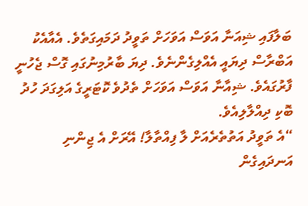ބަލާފައި ޝިއަނާ އަވަސް އަވަހަށް ތަވީދު ދަމައިގަތެވެ. އެއާއެކު އަބްރާސް ދިޔައީ އެއްލިގެންނެވެ. ދިޔަ ބާރުމިނުގައި ގޮސް ޖެހުނީ ފާރުގައެވެ. ޝިއާނާ އަވަސް އަވަހަށް ތެދުވެ ކޮޓަރީގެ އަލިގަދަ ހުދު ބޮކި ދިއްލާލިއެވެ.
“އެ ތަވީދު އަތުތެރެއަށް ލާ ފިއްތާލާ! އޭރަށް އެ ޖިންނި އަނދައިގެން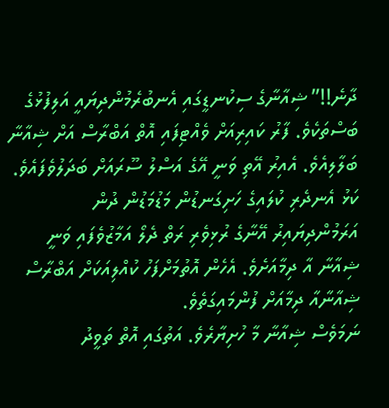ދާނެ!!” ޝިއާނާގެ ސިކުނޑީގައި އެނބުރެމުންދިޔައީ އަލިފުޅުގެ ބަސްތަކެވެ. ފާރު ކައިރިއަށް ވެއްޓިފައި އޮތް އަބްރާސް އަށް ޝިއާނާ ބަލާލިއެވެ. އެއިރު އޭތި ވަނީ އޭގެ އަސްލު ސޫރައަށް ބަދަލުވެފައެވެ. ކަޅު އެނދެރި ކުލައިގެ ހަށިގަނޑުން މަޑުމަޑުން ދުން އަރަމުންދިޔައިރު އޭނާގެ ރުޅިވެރި ރަތް ދެލޯ އަމާޒުވެފައި ވަނީ ޝިއާނާ އާ ދިމާއަށެވެ. އެހެން އޮތުމަށްފަހު ކުއްލިއަކަށް އަބްރާސް ޝިއާނާއާ ދިމާއަށް ފުންމައިގަތެވެ.
ނަމަވެސް ޝިއާނާ މާ ހުށިޔާރެވެ. އަތުގައި އޮތް ތަވީދު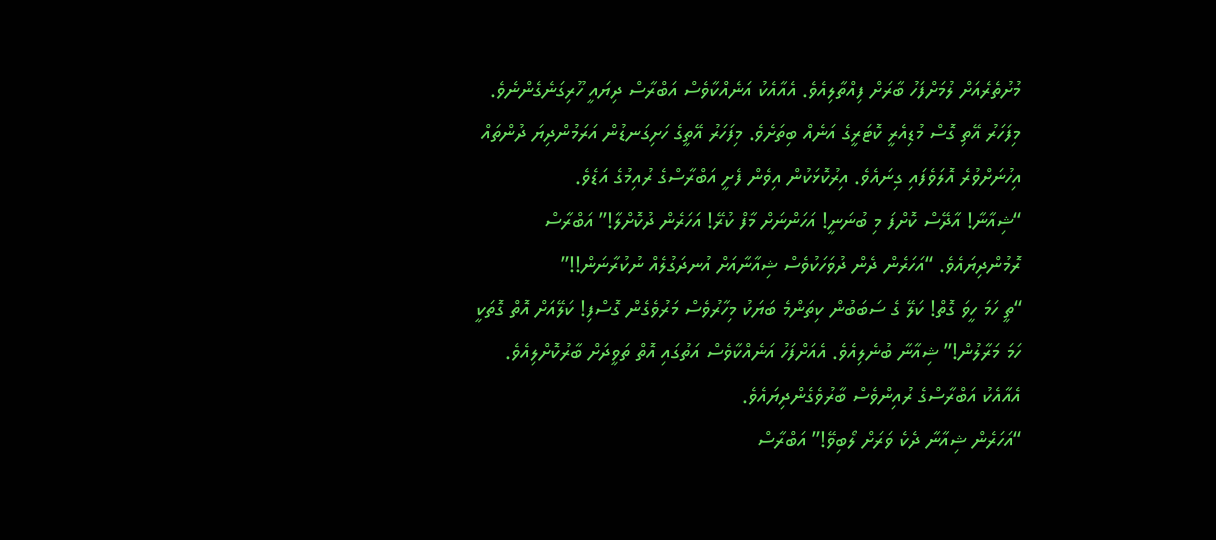މުށުތެރެއަށް ލުމަށްފަހު ބާރަށް ފިއްތާލިއެވެ. އެއާއެކު އަނެއްކާވެސް އަބްރާސް ދިޔައީ ހޫރިގަނެގެންނެވެ. މިފަހަރު އޭތި ގޮސް މުޑިއެރީ ކޮޓަރީގެ އަނެއް ބިތަށެވެ. މިފަހަރު އޭތީގެ ހަށިގަނޑުން އަރަމުންދިޔަ ދުންތައް އިހުނަށްވުރެ އޮލަވެފައި ގިނައެވެ. އިރުކޮޅަކުން އިވެން ފެށީ އަބްރާސްގެ ރުއިމުގެ އަޑެވެ.
“ޝިއާނާ! އާދޭސް ކޮށްފަ މި ބުނަނީ! އަހަންނަށް މާފް ކުރޭ! އަހަރެން ދުކޮށްލާ!” އަބްރާސް ރޮމުންދިޔައެވެ. “އަހަރެން ދެން ދުވަހަކުވެސް ޝިއާނާއަށް އުނދަގުލެއް ނުކުރާނަން!!”
“ތީ ހަމަ ހީވަ ގޮތް! ކަލޭ ގެ ސަބަބުން ކިތަންމެ ބަޔަކު މިހާރުވެސް މަރުވެގެން ގޮސްފި! ކަލޭއަށް އޮތް ގޮތަކީ ހަމަ މަރާލުން!” ޝިއާނާ ބުނެލިއެވެ. އެއަށްފަހު އަނެއްކާވެސް އަތުގައި އޮތް ތަވީދަށް ބާރުކޮށްލިއެވެ. އެއާއެކު އަބްރާސްގެ ރުއިންވެސް ބާރުވެގެންދިޔައެވެ.
“އަހަރެން ޝިއާނާ ދެކެ ވަރަށް ލޯބިވޭ!” އަބްރާސް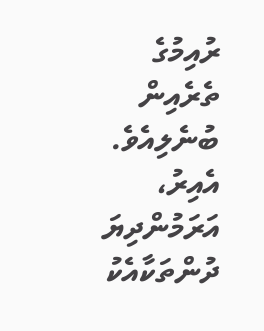ރުއިމުގެ ތެރެއިން ބުނެލިއެވެ. އެއިރު، އަރަމުންދިޔަ ދުންތަކާއެކު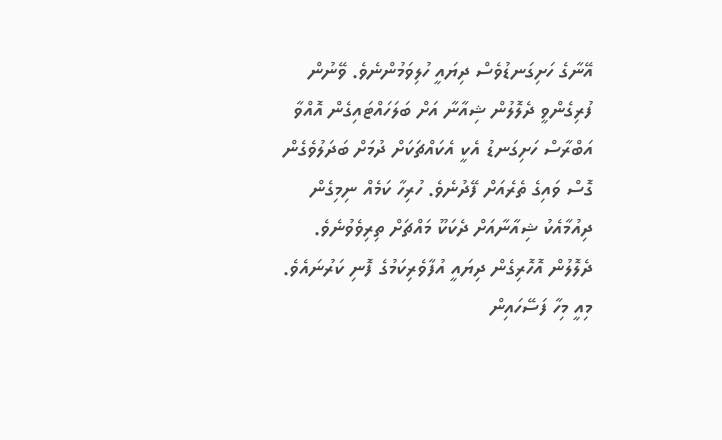އޭނާގެ ހަށިގަނޑުވެސް ދިޔައީ ހުލިވަމުންނެވެ. ވޭނުން ފުރިގެންވީ ދެލޮލުން ޝިއާނާ އަށް ބަލަހައްޓައިގެން އޮއްވާ އަބްރާސް ހަށިގަނޑު އެކީ އެކައްޗަކަށް ދުމަށް ބަދަލުވެގެން ގޮސް ވައިގެ ތެރެއަށް ފޭދުނެވެ. ހުރިހާ ކަމެއް ނިމިގެން ދިއުމާއެކު ޝިއާނާއަށް ދެކަކޫ މައްޗަށް ތިރިވެވުނެވެ. ދެލޮލުން އޮހޮރިގެން ދިޔައީ އުފާވެރިކަމުގެ ފޮނި ކަރުނައެވެ. މިއީ މިހާ ފަސޭހައިން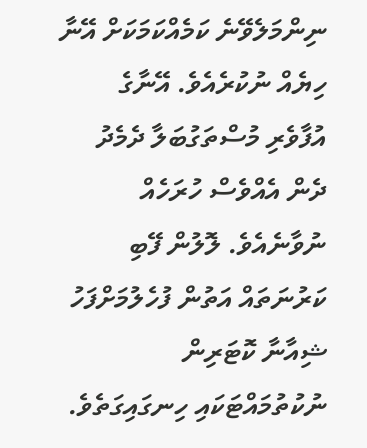ނިންމަލެވޭނެ ކަމެއްކަމަކަށް އޭނާ ހިޔެއް ނުކުރެއެވެ. އޭނާގެ އުފާވެރި މުސްތަގުބަލާ ދެމެދު ދެން އެއްވެސް ހުރަހެއް ނުވާނެއެވެ. ލޮލުން ފޭބި ކަރުނަތައް އަތުން ފުހެލުމަށްފަހު ޝިއާނާ ކޮޓަރިން ނުކުތުމައްޓަކައި ހިނގައިގަތެވެ.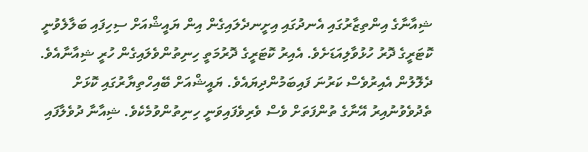ޝިއާނާގެ އިންތިޒާރުގައި އެނދުގައި އިށީނދެލައިގެން އިން ޔައީޝްއަށް ސިހިފައި ބަލާލެވުނީ ކޮޓަރީގެ ދޮރު ހުޅުވާލިއަޑަށެވެ. އެއިރު ކޮޓަރީގެ ދޮރުމަތީ ހިނިތުންވެލައިގެން ހުރީ ޝިއާނާއެވެ. ދެލޮލުން އެއިރުވެސް ކަރުނަ ފައިބަމުންދިޔައެވެ. ޔައީޝްއަށް ބޭއިހްތިޔާރުގައި ކޮޅަށް ތެދުވެވުނުއިރު އޭނާގެ ތުންފަތަށް ވެސް ވެރިވެފައިވަނީ ހިނިތުންވުމެކެވެ. ޝިއާނާ ދުވެލާފައި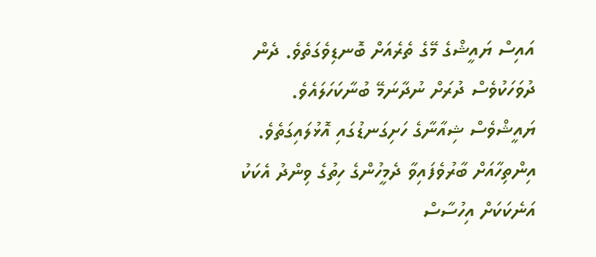އައިސް ޔައީޝްގެ މޭގެ ތެރެއަށް ބޮނޑިވެގަތެވެ. ދެން ދުވަހަކުވެސް ދުރަށް ނުދާނަމޭ ބުނާކަހަލައެވެ.
ޔައީޝްވެސް ޝިއާނާގެ ހަށިގަނޑުގައި އޮޅުލައިގަތެވެ. އިންތިހާއަށް ބާރުވެފައިވާ ދެމީހުންގެ ހިތުގެ ވިންދު އެކަކު އަނެކަކަށް އިހުސާސް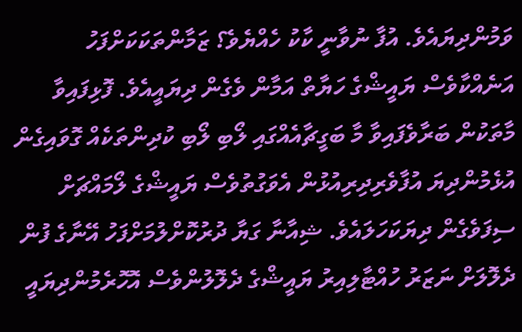ވަމުންދިޔައެވެ. އުފާ ނުވާނީ ކާކު ހެއްޔެވެ؟ ޒަމާންތަކަކަށްފަހު އަނެއްކާވެސް ޔައީޝްގެ ހަޔާތް އަމާން ވެގެން ދިޔައީއެވެ. ފޮޅިފައިވާ މާތަކުން ބަރާވެފައިވާ މާ ބަގީޗާއެއްގައި ލޯބި ލޯބި ކުދިންތަކެއް ގޮވައިގެން އުޅެމުންދިޔަ އުފާވެރިދިރިއުޅުން އެވަގުތުވެސް ޔައީޝްގެ ލޯމައްޗަށް ސިފަވެގެން ދިޔަކަހަލައެވެ. ޝިއާނާ ގަޔާ ދުރުކޮށްލުމަށްފަހު އޭނާގެ ފުން ދެލޮލަށް ނަޒަރު ހުއްޓާލިއިރު ޔައީޝްގެ ދެލޮލުންވެސް އޮހޮރެމުންދިޔައީ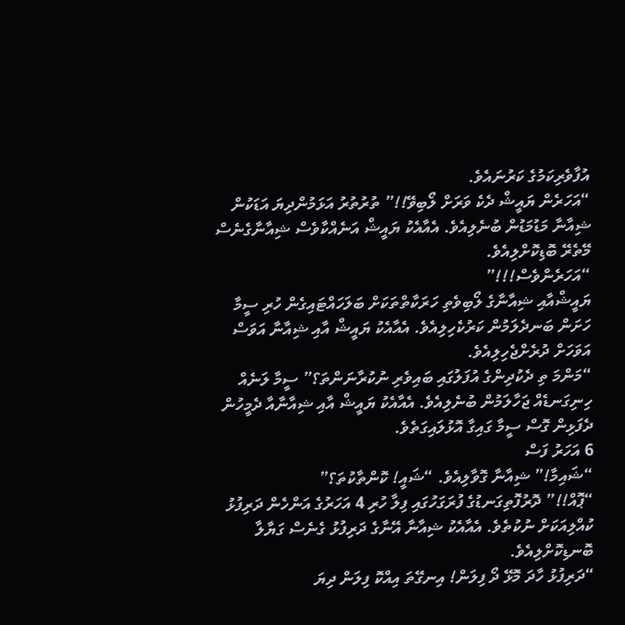އުފާވެރިކަމުގެ ކަރުނައެވެ.
“އަހަރެން ޔައީޝް ދެކެ ވަރަށް ލޯބިވޭ!!” ތުރުތުރު އަޅަމުންދިޔަ އަޑަކުން ޝިއާނާ މަޑުމަޑުން ބުނެލިއެވެ. އެއާއެކު ޔައީޝް އަނެއްކާވެސް ޝިއާނާގެނެސް މޭތެރޭ ބޮޑިކޮށްލިއެވެ.
“އަހަރެންވެސް!!!”
ޔައީޝްއާއި ޝިއާނާގެ ލޯބިވެތި ހަރަކާތްތަކަށް ބަލަހައްޓައިގެން ހުރި ސީމާ ހަށަން ބަނދެލަމުން ކަރުކެހިލިއެވެ. އެއާއެކު ޔައީޝް އާއި ޝިއާނާ އަވަސް އަވަހަށް ދުރެށްޖެހިލިއެވެ.
“މަންމަ ތި ދެކުދިންގެ އުފަލުގައި ބައިވެރި ނުކުރާނަންތަ؟” ސީމާ ލަނެއް ހިނިގަނޑެއް ޖަހާލަމުން ބުނެލިއެވެ. އެއާއެކު ޔައީޝް އާއި ޝިއާނާއާ ދެމީހުން ދެފަޅިން ގޮސް ސީމާ ގައިގާ އޮޅުލައިގަތެވެ.
6 އަހަރު ފަސް
“ޝައިމާ!” ޝިއާނާ ގޮވާލިއެވެ. “ޝައީ! ކޮންތާކުތަ؟”
“ޕޮއް!!” ދޮރުފޮތިގަނޑުގެ ފުރަގަހުގައި ފިލާ ހުރި 4 އަހަރުގެ އަންހެން ދަރިފުޅު ކުއްލިއަކަށް ނުކުތެވެ. އެއާއެކު ޝިއާނާ އޭނާގެ ދަރިފުޅު ގެނެސް ގަޔާލާ ބޮނޑިކޮށްލިއެވެ.
“ދަރިފުޅު ހާދަ މޮޅޭ ދޯ ފިލަން! އިނގޭތަ އިއްކޮ ފިލަން ދިޔަ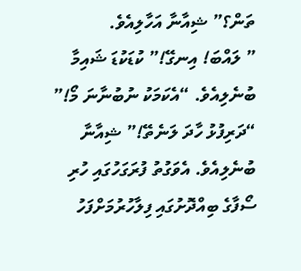ތަން؟” ޝިއާނާ އަހާލިއެވެ.
” ލައްބަ! އިނގޭ!” ކުޑަކުޑަ ޝައިމާ ބުނެލިއެވެ. “އެކަމަކު ނުބުނާނަ މޯ!”
“ދަރިފުޅު ހާދަ ލަނެތޭ!” ޝިއާނާ ބުނެލިއެވެ. އެވަގުތު ފުރަގަހުގައި ހުރި ސޯފާގެ ބިއްދޮށުގައި ފިލާހުރުމަށްފަހު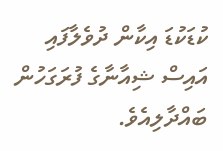ކުޑަކުޑަ އިކާން ދުވެލާފައި އައިސް ޝިއާނާގެ ފުރަގަހުން ބައްދާލިއެވެ.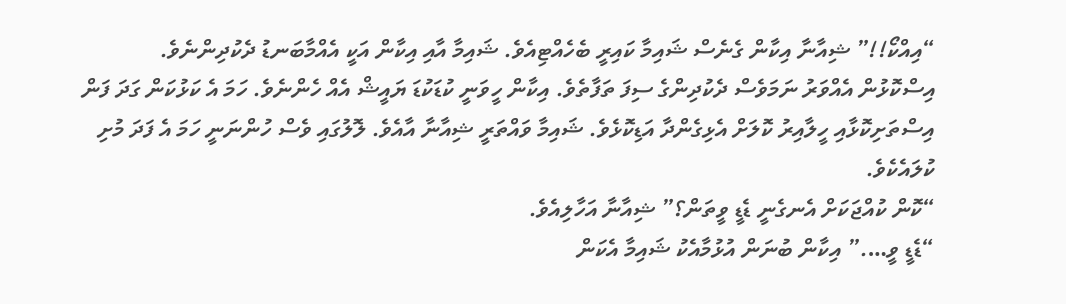“އިއްކޯ!!” ޝިއާނާ އިކާން ގެނެސް ޝައިމާ ކައިރީ ބެހެއްޓިއެވެ. ޝައިމާ އާއި އިކާން އަކީ އެއްމާބަނޑު ދެކުދިންނެވެ. އިސްކޮޅުން އެއްވަރު ނަމަވެސް ދެކުދިންގެ ސިފަ ތަފާތެވެ. އިކާން ހީވަނީ ކުޑަކުޑަ ޔައީޝް އެއް ހެންނެވެ. ހަމަ އެ ކަޅުކަން ގަދަ ފަން އިސްތަށިކޮޅާއި ހީލާއިރު ކޮލަށް އެޅިގެންދާ އަޑިކޮޅެވެ. ޝައިމާ ވައްތަރީ ޝިއާނާ އާއެވެ. ލޮލުގައި ވެސް ހުންނަނީ ހަމަ އެ ފަދަ މުށި ކުލައެކެވެ.
“ކޮން ކުއްޖަކަށް އެނގެނީ ޑެޑީ ވީތަން؟” ޝިއާނާ އަހާލިއެވެ.
“ޑެޑީ ވީ….” އިކާން ބުނަން އުޅުމާއެކު ޝައިމާ އެކަން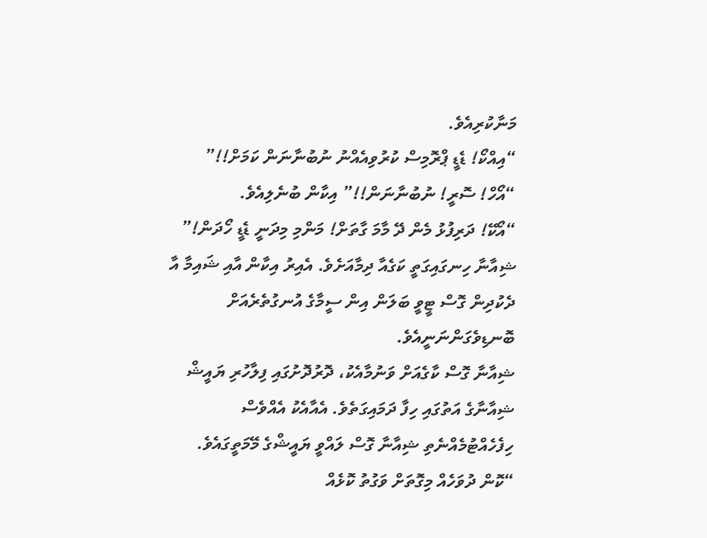މަނާކުރިއެވެ.
“އިއްކޯ! ޑެޑީ ޕްރޮމިސް ކުރުވިއެއްނު ނުބުނާނަން ކަމަށް!!”
“އޯހް! ސޮރީ! ނުބުނާނަން!!” އިކާން ބުނެލިއެވެ.
“އޯކޭ! ދަރިފުޅު މެން ދޭ މާމަ ގާތަށް! މަންމި މިދަނީ ޑެޑީ ހޯދަން!” ޝިއާނާ ހިނގައިގަތީ ކަގެއާ ދިމާއަށެވެ. އެއިރު އިކާން އާއި ޝައިމާ އާ ދެކުދިން ގޮސް ޓީވީ ބަލަން އިން ސީމާގެ އުނގުތެރެއަށް ބޮނޑިވެގަންނަނީއެވެ.
ޝިއާނާ ގޮސް ކާގެއަށް ވަނުމާއެކު، ދޮރުދޮށުގައި ފިލާހުރި ޔައީޝް ޝިއާނާގެ އަތުގައި ހިފާ ދަމައިގަތެވެ. އެއާއެކު އެއްވެސް ހިފެހެއްޓުމެއްނެތި ޝިއާނާ ގޮސް ލައްވީ ޔައީޝްގެ މޭމަތީގައެވެ.
“ކޮން ދުވަހެއް މިގޮތަށް ވަގުތު ކޮޅެއް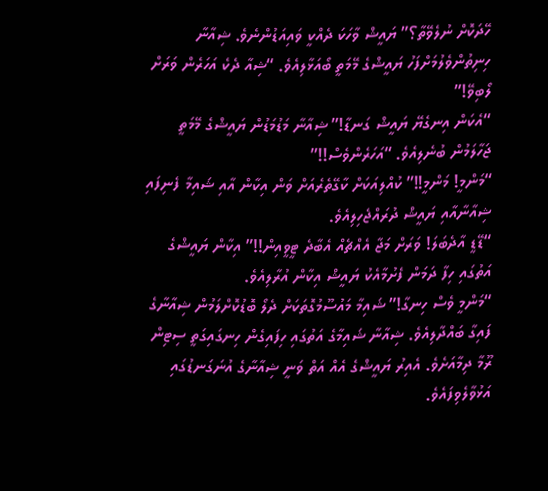ހޭދަކޮށް ނުލެވޭތާ؟” ޔައީޝް ވާހަކަ ދެއްކީ ވައިއަޑުންނެވެ. ޝިއާނާ ހިނިތުންވެލުމަށްފަހު ޔައީޝްގެ މޭމަތީ ބޯއަޅާލިއެވެ. “ޝިއާ ދެކެ އަހަރެން ވަރަށް ލޯބިވޭ!”
“އެކަން އިނގެޔޭ ޔައީޝް ގަނޑާ!” ޝިއާނާ މަޑުމަޑުން ޔައީޝްގެ މޭމަތީ ޖަހާލަމުން ބުނެލިއެވެ. “އަހަރެންވެސް!!”
“މަންމީ! މަންމީ!!” ކުއްލިއަކަށް ކާގޭތެރެއަށް ވަން އިކާން އާއި ޝައިމާ ފެނިފައި ޝިއާނާއާއި ޔައީޝް ދުރައްޖެހިލިއެވެ.
“ޑޭޑީ އާދެބަލަ! ވަރަށް މަޖާ އެއްޗެއް އެބާދެ ޓީވީއިން!!” އިކާން ޔައީޝްގެ އަތުގައި ހިފާ ދަމަން ފެށުމާއެކު ޔައީޝް އިކާން އުރާލިއެވެ.
“މަންމީ ވެސް ހިނގާ!” ޝައިމާ މައުސޫމުގޮތަކަށް ދެލޯ ބޮޑުކޮށްލަމުން ޝިއާނާގެ ފައިގާ ބައްދާލިއެވެ. ޝިއާނާ ޝައިމާގެ އަތުގައި ހިފައިގެން ހިނގައިގަތީ ސިޓިން ރޫމާ ދިމާއަށެވެ. އެއިރު ޔައީޝްގެ އެއް އަތް ވަނީ ޝިއާނާގެ އުނަގަނޑުގައި އަޅުވާލެވިފައެވެ.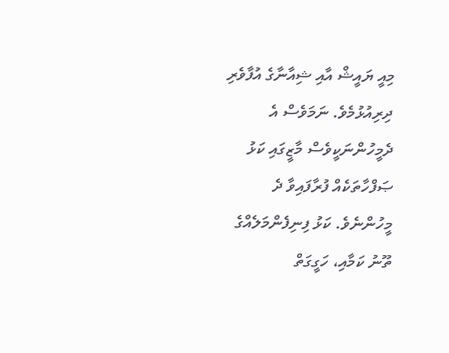މިއީ ޔައީޝް އާއި ޝިއާނާގެ އުފާވެރި ދިރިއުޅުމެވެ. ނަމަވެސް އެ ދެމީހުންނަކީވެސް މާޒީގައި ކަޅު ޞަފްހާތަކެއް ފުރާފައިވާ ދެ މީހުންނެވެ. ކަޅު ފިނިފެންމަލެއްގެ ތޫނު ކަމާއި، ހަގީގަތް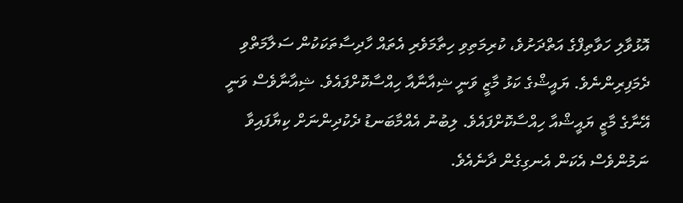އޮޅުވާލި ހަވާތިފްގެ އަތްދަށުވެ، ކުރިމަތިވި ހިތާމަވެރި އެތައް ހާދިސާތަކަކުން ސަލާމަތްވި ދެމަފިރިންނެވެ. ޔައީޝްގެ ކަޅު މާޒީ ވަނީ ޝިއާނާއާ ހިއްސާކޮށްފައެވެ. ޝިއާނާވެސް ވަނީ އޭނާގެ މާޒީ ޔައީޝްއާ ހިއްސާކޮށްފައެވެ. ލިބުނު އެއްމާބަނޑު ދެކުދިންނަށް ކިޔާފައިވާ ނަމުންވެސް އެކަން އެނގިގެން ދާނެއެވެ.